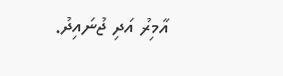އާމިރު އަދި ޖުނައިދު.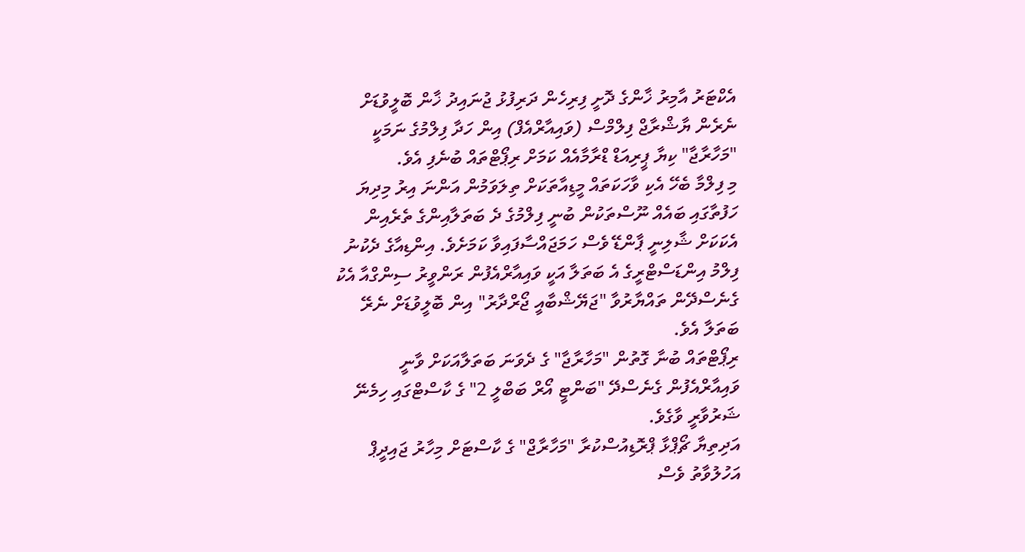އެކްޓަރު އާމިރު ޚާންގެ ދޮށީ ފިރިހެން ދަރިފުޅު ޖުނައިދު ޚާން ބޮލީވުޑަށް ނެރެން ޔާޝްރާޖް ފިލްމްސް (ވައިއާރްއެފް) އިން ހަދާ ފިލްމުގެ ނަމަކީ "މަހާރާޖާ" ކިޔާ ޕީރިއަޑް ޑްރާމާއެއް ކަމަށް ރިޕޯޓްތައް ބުނެފި އެވެ.
މި ފިލްމާ ބެހޭ އެކި ވާހަކަތައް މީޑިއާތަކަށް ތިލަވަމުން އަންނަ އިރު މިދިޔަ ހަފުތާގައި ބައެއް ނޫސްތަކުން ބުނީ ފިލްމުގެ ދެ ބަތަލާއިންގެ ތެރެއިން އެކަކަށް ޝާލިނީ ޕާންޑޭ ވެސް ހަމަޖައްސާފައިވާ ކަމަށެވެ. އިންޑިއާގެ ދެކުނު ފިލްމު އިންޑަސްޓްރީގެ އެ ބަތަލާ އަކީ ވައިއާރްއެފުން ރަންވީރު ސިންގްއާ އެކު ގެނެސްދޭން ތައްޔާރުވާ "ޖަޔޭޝްބާއީ ޖޯރްދާރު" އިން ބޮލީވުޑަށް ނެރޭ ބަތަލާ އެވެ.
ރިޕޯޓްތައް ބުނާ ގޮތުން "މަހާރާޖާ" ގެ ދެވަނަ ބަތަލާއަކަށް ވާނީ ވައިއާރްއެފުން ގެނެސްދޭ "ބަންޓީ އޯރް ބަބްލީ 2" ގެ ކާސްޓްގައި ހިމެނޭ ޝަރުވާރީ ވާގެވެ.
އަދިތިޔާ ޗޯޕްޅާ ޕްރޮޑިއުސްކުރާ "މަހާރާޖް" ގެ ކާސްޓަށް މިހާރު ޖައިދީޕް އަހުލުވާތު ވެސް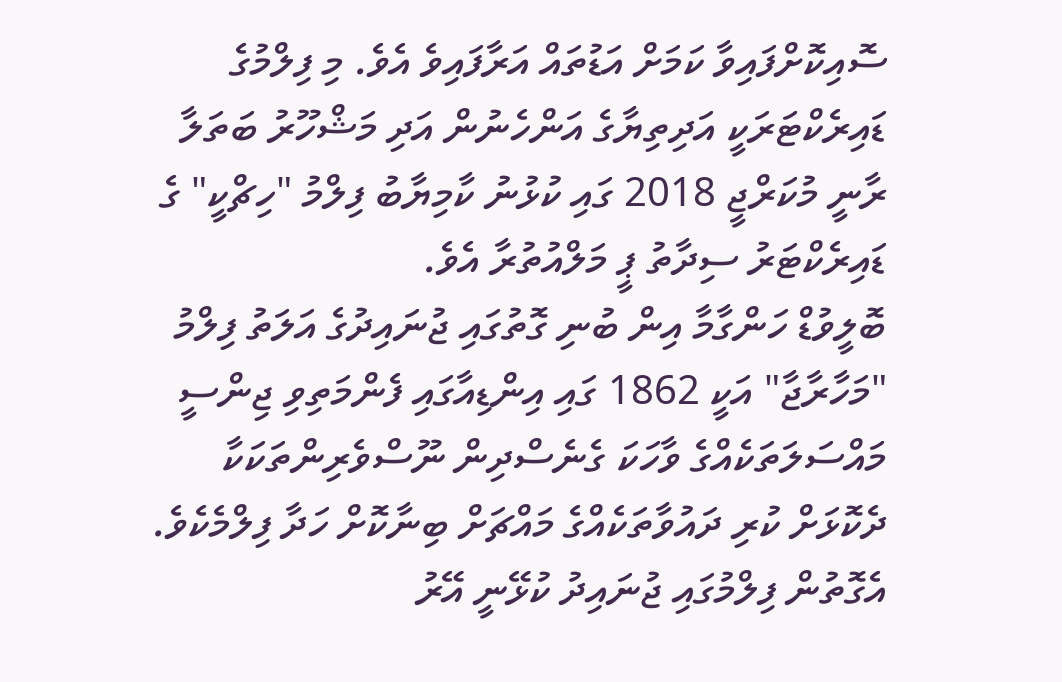ސޮއިކޮށްފައިވާ ކަމަށް އަޑުތައް އަރާފައިވެ އެވެ. މި ފިލްމުގެ ޑައިރެކްޓަރަކީ އަދިތިޔާގެ އަންހެނުން އަދި މަޝްހޫރު ބަތަލާ ރާނީ މުކަރްޖީ 2018 ގައި ކުޅުނު ކާމިޔާބު ފިލްމު "ހިޗްކީ" ގެ ޑައިރެކްޓަރު ސިދާތު ޕީ މަލްއުތުރާ އެވެ.
ބޮލީވުޑް ހަންގާމާ އިން ބުނި ގޮތުގައި ޖުނައިދުގެ އަލަތު ފިލްމު "މަހާރާޖާ" އަކީ 1862 ގައި އިންޑިއާގައި ފެންމަތިވި ޖިންސީ މައްސަލަތަކެއްގެ ވާހަކަ ގެނެސްދިން ނޫސްވެރިންތަކަކާ ދެކޮޅަށް ކުރި ދައުވާތަކެއްގެ މައްޗަށް ބިނާކޮށް ހަދާ ފިލްމެކެވެ. އެގޮތުން ފިލްމުގައި ޖުނައިދު ކުޅޭނީ އޭރު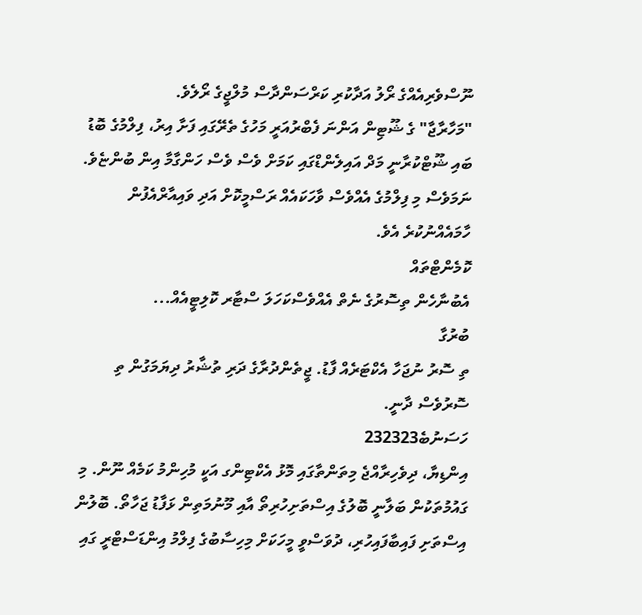ނޫސްވެރިއެއްގެ ރޯލު އަދާކުރި ކަރްސަންދާސް މުލްޖީގެ ރޯލެވެ.
"މަހާރާޖާ" ގެ ޝޫޓިން އަންނަ ފެބްރުއަރީ މަހުގެ ތެރޭގައި ފަށާ އިރު، ފިލްމުގެ ބޮޑު ބައި ޝޫޓްކުރާނީ މަދް އައިލެންޑްގައި ކަމަށް ވެސް ވެސް ހަންގާމާ އިން ބުންޏެވެ.
ނަމަވެސް މި ފިލްމުގެ އެއްވެސް ވާހަކައެއް ރަސްމީކޮށް އަދި ވައިއާރްއެފުން ހާމައެއްނުކުރެ އެވެ.
ކޮމެންޓްތައް
އެބުނާހެން ތިސޮރުގެ ނެތް އެއްވެސްކަހަލަ ސްޓާރ ކޮލިޓީއެއް...
ބުރުގާ
ތި ސޮރު ނުޖަހާ އެކްޓަރެއް ފާޑު. ޖީތެންދުރާގެ ދަރި ތުޝާރު ދިޔަމަގުން ތި ސޮރުވެސް ދާނީ.
ހަސަނުބެ232323
އިންޑިޔާ، ދިވެހިރާއްޖެ މިތަންތާގައި މޮޅު އެކްޓިންގ އަކީ މުހިންމު ކަމެއް ނޫން. މި ގައުމުތަކުން ބަލާނީ ބޮލުގެ އިސްތަށިހުރިތޯ އާއި މޫނުމަތިން ޅަފާޑު ޖަހާތޯ. ބޮލުން އިސްތަށި ފައިބާފައިހުރި، ދުވަސްވީ މީހަކަށް މިހިސާބުގެ ފިލްމު އިންޑަސްޓްރީ ގައި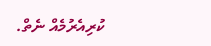ކުރިއެރުމެއް ނެތް.